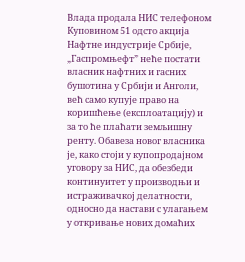Влада продала НИС телефоном
Куповином 51 одсто акција Нафтне индустрије Србије, „Гаспромњефт” неће постати власник нафтних и гасних бушотина у Србији и Анголи, већ само купује право на коришћење (експлоатацију) и за то ће плаћати земљишну ренту. Обавеза новог власника је, како стоји у купопродајном уговору за НИС, да обезбеди континуитет у производњи и истраживачкој делатности, односно да настави с улагањем у откривање нових домаћих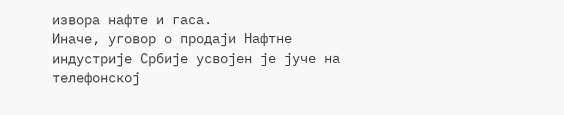извора нафте и гаса.
Иначе, уговор о продаји Нафтне индустрије Србије усвојен је јуче на телефонској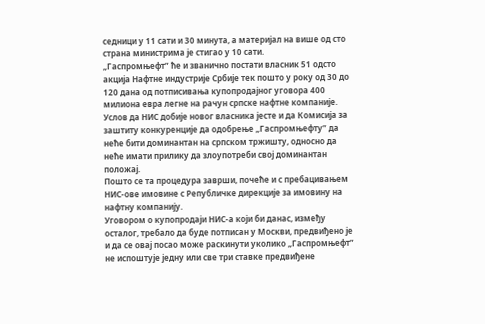седници у 11 сати и 30 минута, а материјал на више од сто страна министрима је стигао у 10 сати.
„Гаспромњефт” ће и званично постати власник 51 одсто акција Нафтне индустрије Србије тек пошто у року од 30 до 120 дана од потписивања купопродајног уговора 400 милиона евра легне на рачун српске нафтне компаније. Услов да НИС добије новог власника јесте и да Комисија за заштиту конкуренције да одобрење „Гаспромњефту” да неће бити доминантан на српском тржишту, односно да неће имати прилику да злоупотреби свој доминантан положај.
Пошто се та процедура заврши, почеће и с пребацивањем НИС-ове имовине с Републичке дирекције за имовину на нафтну компанију.
Уговором о купопродаји НИС-а који би данас, између осталог, требало да буде потписан у Москви, предвиђено је и да се овај посао може раскинути уколико „Гаспромњефт” не испоштује једну или све три ставке предвиђене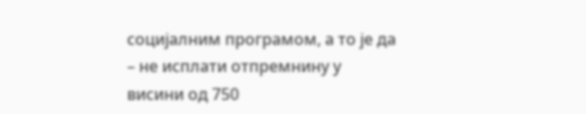социјалним програмом, а то је да – не исплати отпремнину у висини од 750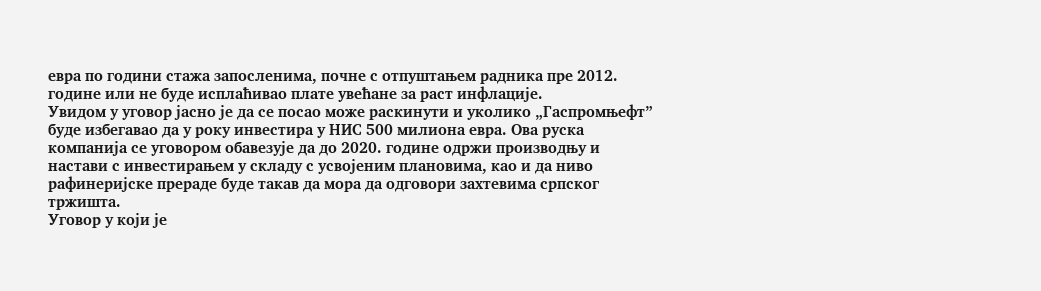евра по години стажа запосленима, почне с отпуштањем радника пре 2012. године или не буде исплаћивао плате увећане за раст инфлације.
Увидом у уговор јасно је да се посао може раскинути и уколико „Гаспромњефт” буде избегавао да у року инвестира у НИС 500 милиона евра. Ова руска компанија се уговором обавезује да до 2020. године одржи производњу и настави с инвестирањем у складу с усвојеним плановима, као и да ниво рафинеријске прераде буде такав да мора да одговори захтевима српског тржишта.
Уговор у који је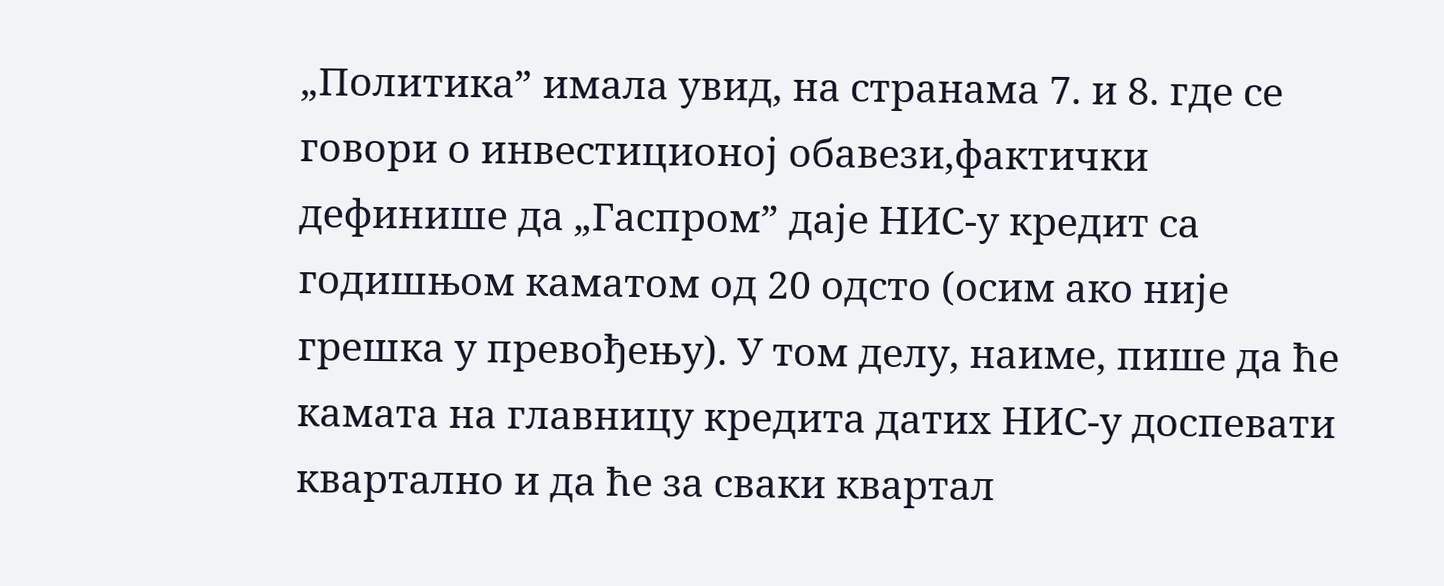„Политика” имала увид, на странама 7. и 8. где се говори о инвестиционој обавези,фактички дефинише да „Гаспром” даје НИС-у кредит са годишњом каматом од 20 одсто (осим ако није грешка у превођењу). У том делу, наиме, пише да ће камата на главницу кредита датих НИС-у доспевати квартално и да ће за сваки квартал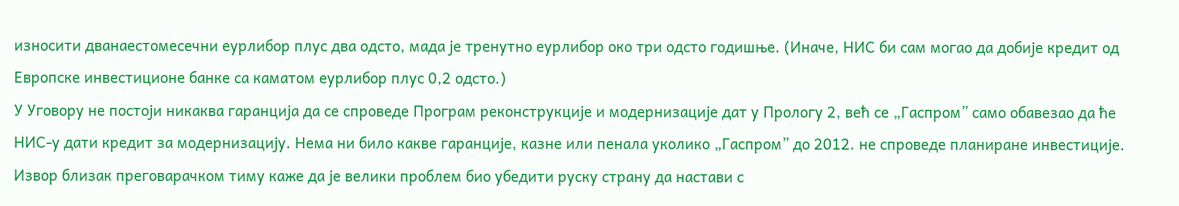износити дванаестомесечни еурлибор плус два одсто, мада је тренутно еурлибор око три одсто годишње. (Иначе, НИС би сам могао да добије кредит од Европске инвестиционе банке са каматом еурлибор плус 0,2 одсто.)
У Уговору не постоји никаква гаранција да се спроведе Програм реконструкције и модернизације дат у Прологу 2, већ се „Гаспром” само обавезао да ће НИС-у дати кредит за модернизацију. Нема ни било какве гаранције, казне или пенала уколико „Гаспром” до 2012. не спроведе планиране инвестиције.
Извор близак преговарачком тиму каже да је велики проблем био убедити руску страну да настави с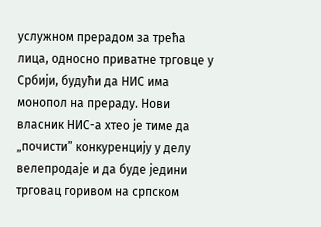услужном прерадом за трећа лица, односно приватне трговце у Србији, будући да НИС има монопол на прераду. Нови власник НИС-а хтео је тиме да „почисти” конкуренцију у делу велепродаје и да буде једини трговац горивом на српском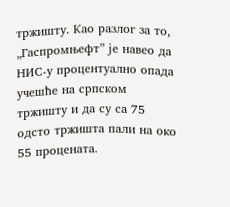тржишту. Као разлог за то, „Гаспромњефт” је навео да НИС-у процентуално опада учешће на српском тржишту и да су са 75 одсто тржишта пали на око 55 процената.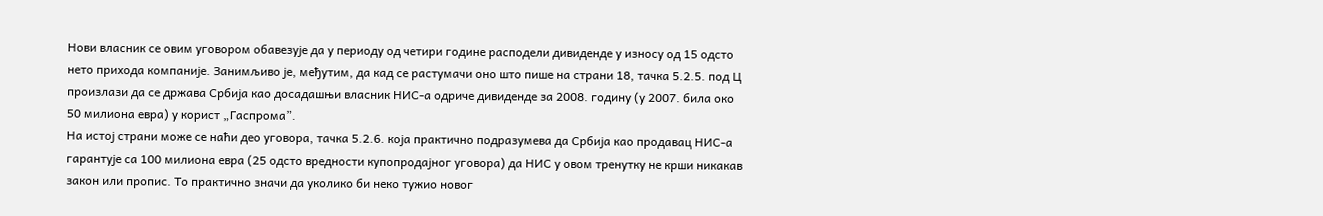Нови власник се овим уговором обавезује да у периоду од четири године расподели дивиденде у износу од 15 одсто нето прихода компаније. Занимљиво је, међутим, да кад се растумачи оно што пише на страни 18, тачка 5.2.5. под Ц произлази да се држава Србија као досадашњи власник НИС-а одриче дивиденде за 2008. годину (у 2007. била око 50 милиона евра) у корист „Гаспрома”.
На истој страни може се наћи део уговора, тачка 5.2.6. која практично подразумева да Србија као продавац НИС-а гарантује са 100 милиона евра (25 одсто вредности купопродајног уговора) да НИС у овом тренутку не крши никакав закон или пропис. То практично значи да уколико би неко тужио новог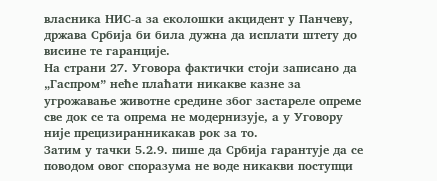власника НИС-а за еколошки акцидент у Панчеву, држава Србија би била дужна да исплати штету до висине те гаранције.
На страни 27. Уговора фактички стоји записано да „Гаспром” неће плаћати никакве казне за угрожавање животне средине због застареле опреме све док се та опрема не модернизује, а у Уговору није прецизиранникакав рок за то.
Затим у тачки 5.2.9. пише да Србија гарантује да се поводом овог споразума не воде никакви поступци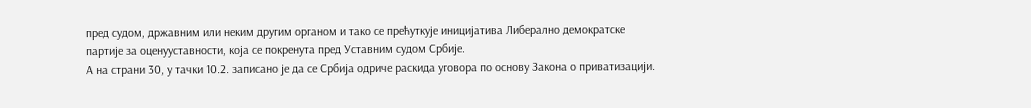пред судом, државним или неким другим органом и тако се прећуткује иницијатива Либерално демократске партије за оценууставности, која се покренута пред Уставним судом Србије.
А на страни 30, у тачки 10.2. записано је да се Србија одриче раскида уговора по основу Закона о приватизацији.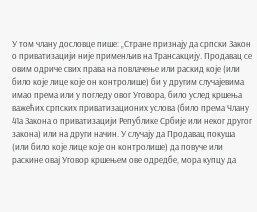У том члану дословце пише: „Стране признају да српски Закон о приватизацији није применљив на Трансакцију. Продавац се овим одриче свих права на повлачење или раскид које (или било које лице које он контролише) би у другим случајевима имао према или у погледу овог Уговора, било услед кршења важећих српских приватизационих услова (било према Члану 41а Закона о приватизацији Републике Србије или неког другог закона) или на други начин. У случају да Продавац покуша (или било које лице које он контролише) да повуче или раскине овај Уговор кршењем ове одредбе, мора купцу да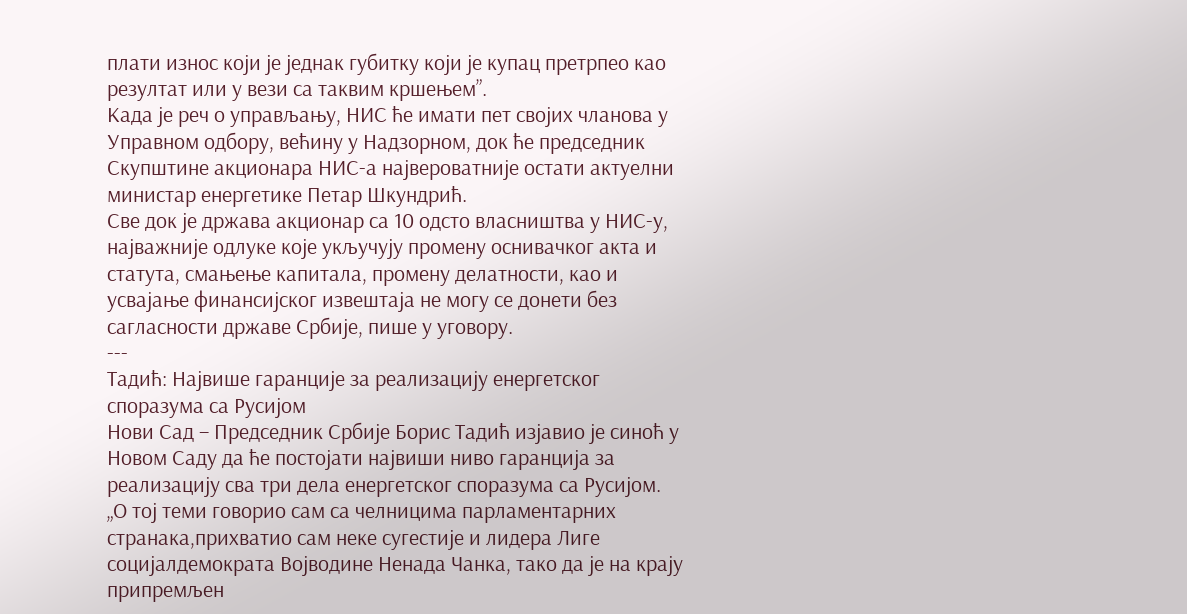плати износ који је једнак губитку који је купац претрпео као резултат или у вези са таквим кршењем”.
Када је реч о управљању, НИС ће имати пет својих чланова у Управном одбору, већину у Надзорном, док ће председник Скупштине акционара НИС-а највероватније остати актуелни министар енергетике Петар Шкундрић.
Све док је држава акционар са 10 одсто власништва у НИС-у, најважније одлуке које укључују промену оснивачког акта и статута, смањење капитала, промену делатности, као и усвајање финансијског извештаја не могу се донети без сагласности државе Србије, пише у уговору.
---
Тадић: Највише гаранције за реализацију енергетског споразума са Русијом
Нови Сад – Председник Србије Борис Тадић изјавио је синоћ у Новом Саду да ће постојати највиши ниво гаранција за реализацију сва три дела енергетског споразума са Русијом.
„О тој теми говорио сам са челницима парламентарних странака,прихватио сам неке сугестије и лидера Лиге социјалдемократа Војводине Ненада Чанка, тако да је на крају припремљен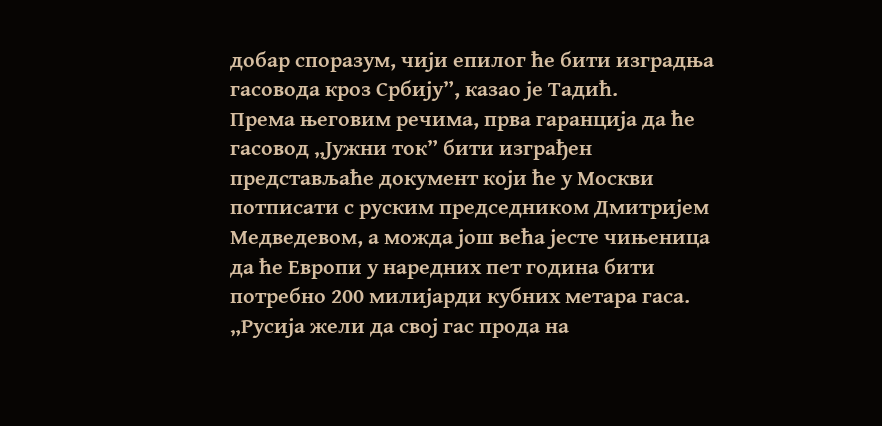добар споразум, чији епилог ће бити изградња гасовода кроз Србију”, казао је Тадић.
Према његовим речима, прва гаранција да ће гасовод „Јужни ток” бити изграђен представљаће документ који ће у Москви потписати с руским председником Дмитријем Медведевом, а можда још већа јесте чињеница да ће Европи у наредних пет година бити потребно 200 милијарди кубних метара гаса. „Русија жели да свој гас прода на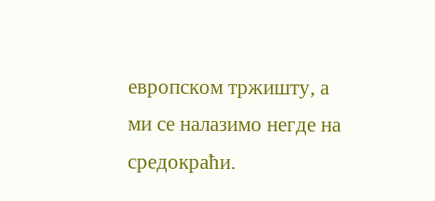европском тржишту, а ми се налазимо негде на средокраћи.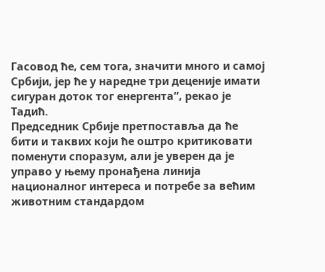Гасовод ће, сем тога, значити много и самој Србији, јер ће у наредне три деценије имати сигуран доток тог енергента”, рекао је Тадић.
Председник Србије претпоставља да ће бити и таквих који ће оштро критиковати поменути споразум, али је уверен да је управо у њему пронађена линија националног интереса и потребе за већим животним стандардом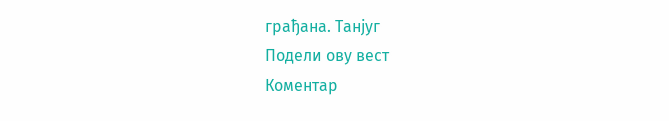грађана. Танјуг
Подели ову вест
Комeнтар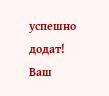успeшно додат!
Ваш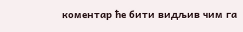комeнтар ћe бити видљив чим га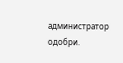администратор одобри.